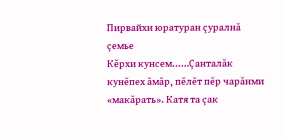Пирвайхи юратуран çуралнă çемье
Кĕрхи кунсем...…Çанталăк кунĕпех ăмăр, пĕлĕт пĕр чарăнми «макăрать». Катя та çак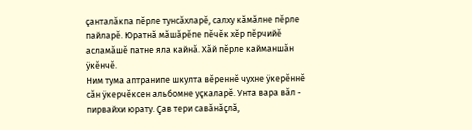çанталăкпа пĕрле тунсăхларĕ, салху кăмăлне пĕрле пайларĕ. Юратнă мăшăрĕпе пĕчĕк хĕр пĕрчийĕ асламăшĕ патне яла кайнă. Хăй пĕрле кайманшăн ÿкĕнчĕ.
Ним тума аптранипе шкулта вĕреннĕ чухне ÿкерĕннĕ сăн ÿкерчĕксен альбомне уçкаларĕ. Унта вара вăл - пирвайхи юрату. Çав тери савăнăçлă,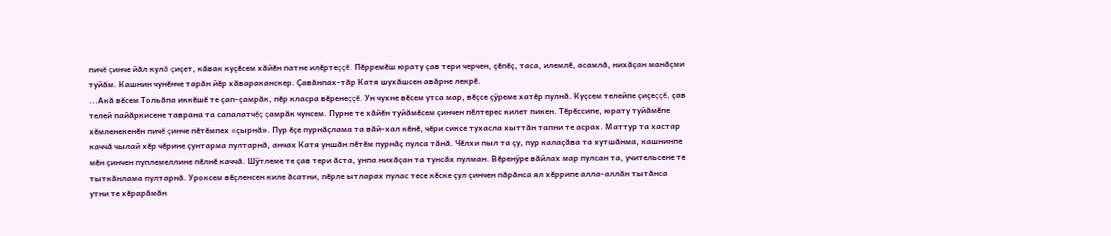пичĕ çинче йăл кулă çиçет, кăвак куçĕсем хăйĕн патне илĕртеççĕ. Пĕрремĕш юрату çав тери черчен, çĕпĕç, таса, илемлĕ, асамлă, нихăçан манăçми туйăм. Кашнин чунĕнче тарăн йĕр хăвараканскер. Çавăнпах-тăр Катя шухăшсен авăрне лекрĕ.
...Акă вĕсем Тольăпа иккĕшĕ те çап-çамрăк, пĕр класра вĕренеççĕ. Ун чухне вĕсем утса мар, вĕçсе çÿреме хатĕр пулнă. Куçсем телейпе çиçеççĕ, çав телей пайăркисене таврана та сапалатчĕç çамрăк чунсем. Пурне те хăйĕн туйăмĕсем çинчен пĕлтерес килет пикен. Тĕрĕссипе, юрату туйăмĕпе хĕмленекенĕн пичĕ çинче пĕтĕмпех «çырнă». Пур ĕçе пурнăçлама та вăй-хал кĕнĕ, чĕри сиксе тухасла хыттăн тапни те асрах. Маттур та хастар каччă чылай хĕр чĕрине çунтарма пултарнă, анчах Катя уншăн пĕтĕм пурнăç пулса тăнă. Чĕлхи пыл та çу, пур калаçăва та хутшăнма, кашнинпе мĕн çинчен пуплемеллине пĕлнĕ каччă. Шÿтлеме те çав тери ăста, унпа нихăçан та тунсăх пулман. Вĕренÿре вăйлах мар пулсан та, учительсене те тыткăнлама пултарнă. Уроксем вĕçленсен киле ăсатни, пĕрле ытларах пулас тесе кĕске çул çинчен пăрăнса ял хĕррипе алла-аллăн тытăнса утни те хĕрарăмăн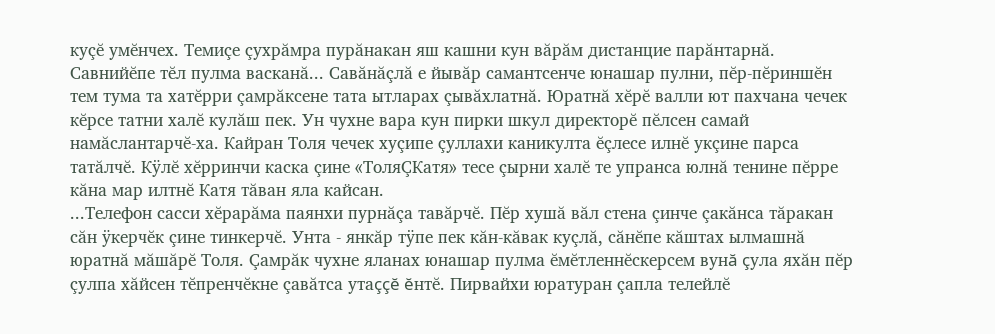куçĕ умĕнчех. Темиçе çухрăмра пурăнакан яш кашни кун вăрăм дистанцие парăнтарнă. Савнийĕпе тĕл пулма васканă... Савăнăçлă е йывăр самантсенче юнашар пулни, пĕр-пĕриншĕн тем тума та хатĕрри çамрăксене тата ытларах çывăхлатнă. Юратнă хĕрĕ валли ют пахчана чечек кĕрсе татни халĕ кулăш пек. Ун чухне вара кун пирки шкул директорĕ пĕлсен самай намăслантарчĕ-ха. Кайран Толя чечек хуçипе çуллахи каникулта ĕçлесе илнĕ укçине парса татăлчĕ. Кÿлĕ хĕрринчи каска çине «ТоляÇКатя» тесе çырни халĕ те упранса юлнă тенине пĕрре кăна мар илтнĕ Катя тăван яла кайсан.
...Телефон сасси хĕрарăма паянхи пурнăçа тавăрчĕ. Пĕр хушă вăл стена çинче çакăнса тăракан сăн ÿкерчĕк çине тинкерчĕ. Унта - янкăр тÿпе пек кăн-кăвак куçлă, сăнĕпе кăштах ылмашнă юратнă мăшăрĕ Толя. Çамрăк чухне яланах юнашар пулма ĕмĕтленнĕскерсем вунă çула яхăн пĕр çулпа хăйсен тĕпренчĕкне çавăтса утаççĕ ĕнтĕ. Пирвайхи юратуран çапла телейлĕ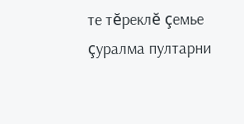те тĕреклĕ çемье çуралма пултарни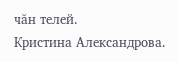чăн телей.
Кристина Александрова.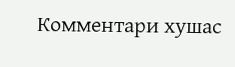Комментари хушас